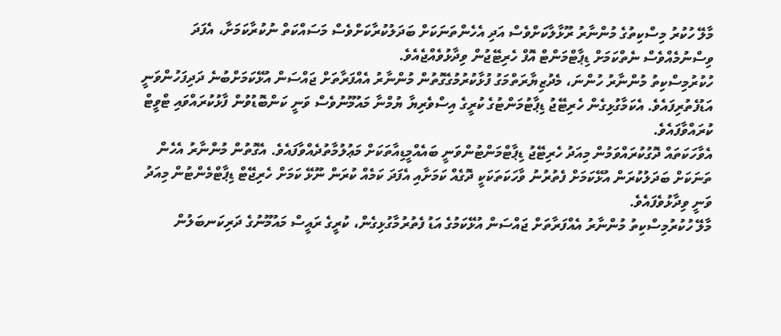މާލޭ ހުކުރު މިސްކިތުގެ މުންނާރު ރޫޅާލާކަށްވެސް އަދި އެހެންތަނަކަށް ބަދަލުކުރާކަށްވެސް މަސައްކަތް ނުކުރާކަމަށާ، އެފަދަ ވިސްނުމެއްވެސް ނެތްކަމަށް ޑިޕާޓްމަންޓް އޮފް ހެރިޓޭޖުން ވިދާޅުވެއްޖެއެވެ.
ހުކުރުމިސްކިތު މުންނާރު ހުންނަ، މެދުޒިޔާރަތްމަގު ފުޅާކުރުމުގެގޮތުން މުންނާރު އެއްފަރާތަށް ޖައްސަން އުޅޭކަމަށްބުނެ ދަދިފަހުންވަނީ އަޑުފެތުރިފައެވެ. އެކަމާގުޅިގެން ހެރިޓޭޖު ޑިޕާޓުމަންޓުގެ ކުރީގެ އިސްވެރިޔާ ޔުމްނާ މައުމޫނުވެސް ވަނީ ކަންބޮޑުވުން ފާޅުކުރައްވައި ޓްވީޓް ކުރައްވާފައެވެ.
އެވާހަކަތައް ދޮގުކުރައްވަމުން މިއަދު ހެރިޓޭޖު ޑިޕާޓްމަންޓުންވަނީ ބައެއްމީޑިއާތަކަށް މަޢުލުމާތުދެއްވާފައެވެ. އެގޮތުން މުންނާރު އެހެން ތަނަކަށް ބަދަލުކުރަން އުޅޭކަމަށް ފެތުރުނު ވާހަކަތަކަކީ ދޮގެއް ކަމަށާއި އެފަދަ ކަމެއް ކުރަން ނޫޅޭ ކަމަށް ހެރިޖޭޓް ޑިޕާޓްމެންޓުން މިއަދު ވަނީ ވިދާޅުވެފައެވެ.
މާލޭ ހުކުރުމިސްކިތު މުންނާރު އެއްފަރާތަށް ޖައްސަން އުޅޭކަމުގެ އަޑު ފެތުރުމާގުޅިގެން، ކުރީގެ ރައީސް މައުމޫނުގެ ދަރިކަނބަލުން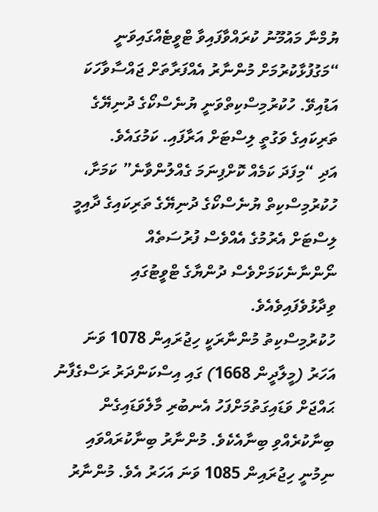ޔުމްނާ މައުމޫނު ކުރައްވާފައިވާ ޓްވީޓެއްގައިވަނީ “މަގުފުޅާކުރުމަށް މުންނާރު އެއްފަރާތަށް ޖައްސާވާހަކަ އަޑުއިވޭ. ހުކުރުމިސްކިތްވަނީ ޔުނެސްކޯގެ ދުނިޔޭގެ ތަރިކައިގެ ވަގުތީ ލިސްޓަށް އަރާފައި. ކަމުގައެވެ.
އަދި “މިފަދަ ކަމެއް ކޮށްފިނަމަ ގެއްލުންވާނެ” ކަމަށާ، ހުކުރުމިސްކިތް ޔުނެސްކޯގެ ދުނިޔޭގެ ތަރިކައިގެ ދާއިމީ ލިސްޓަށް އެރުމުގެ އެއްވެސް ފުރުސަތެއް ނޯންނާނެކަމަށްވެސް ދުންޔާގެ ޓްވީޓުގައި ވިދާޅުވެފައިވެއެވެ.
ހުކުރުމިސްކިތު މުންނާރަކީ ހިޖުރައިން 1078 ވަނަ އަހަރު (މީލާދީން 1668) ގައި އިސްކަންދަރު ރަސްގެފާނު ޙައްޖަށް ވަޑައިގަތުމަށްފަހު އެނބުރި މާލެވަޑައިގެން ބިނާކުރެއްވި ބިނާއެކެވެ. މުންނާރު ބިނާކުރައްވައި ނިމުނީ ހިޖުރައިން 1085 ވަނަ އަހަރު އެވެ. މުންނާރު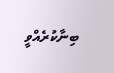ބިނާކުރެއްވީ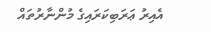އެއިރު ޢަރަބިކަރައިގެ މުންނާރުތައް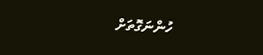ހުންނަގޮތަށް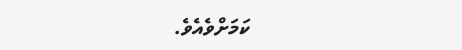ކަމަށްވެއެވެ.